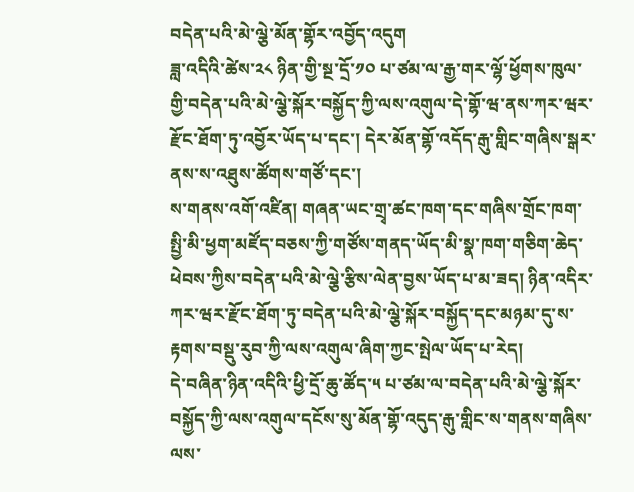བདེན་པའི་མེ་ལྕེ་མོན་གྷོར་འབྱོད་འདུག
ཟླ་འདིའི་ཚེས་༢༨ ཉིན་གྱི་སྔ་དྲོ་༡༠ པ་ཙམ་ལ་རྒྱ་གར་ལྷོ་ཕྱོགས་ཁུལ་གྱི་བདེན་པའི་མེ་ལྕེ་སྐོར་བསྐྱོད་ཀྱི་ལས་འགུལ་དེ་གྷོ་ཝ་ནས་ཀར་ཝར་རྫོང་ཐོག་ཏུ་འབྱོར་ཡོད་པ་དང་། དེར་མོན་གྷོ་འདོད་རྒུ་གླིང་གཞིས་སྒར་ནས་ས་འཐུས་ཚོགས་གཙོ་དང་།
ས་གནས་འགོ་འཛིན། གཞན་ཡང་གྲྭ་ཚང་ཁག་དང་གཞིས་གྲོང་ཁག་སྤྱི་མི་ཕྱག་མཛོད་བཅས་ཀྱི་གཙོས་གནད་ཡོད་མི་སྣ་ཁག་གཅིག་ཆེད་ཕེབས་ཀྱིས་བདེན་པའི་མེ་ལྕེ་རྩིས་ལེན་བྱས་ཡོད་པ་མ་ཟད། ཉིན་འདིར་ཀར་ཝར་རྫོང་ཐོག་ཏུ་བདེན་པའི་མེ་ལྕེ་སྐོར་བསྐྱོད་དང་མཉམ་དུ་ས་རྟགས་བསྡུ་རུབ་ཀྱི་ལས་འགུལ་ཞིག་ཀྱང་སྤེལ་ཡོད་པ་རེད།
དེ་བཞིན་ཉིན་འདིའི་ཕྱི་དྲོ་ཆུ་ཚོད་༥ པ་ཙམ་ལ་བདེན་པའི་མེ་ལྕེ་སྐོར་བསྐྱོད་ཀྱི་ལས་འགུལ་དངོས་སུ་མོན་གྷོ་འདུད་རྒུ་གླིང་ས་གནས་གཞིས་ལས་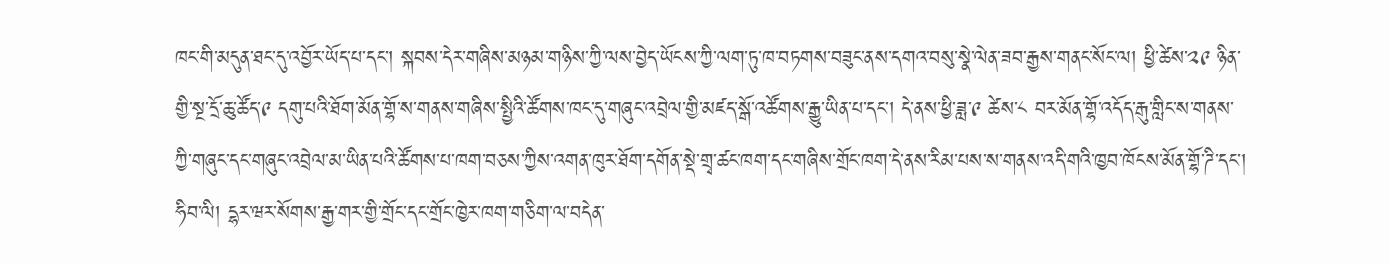ཁང་གི་མདུན་ཐང་དུ་འབྱོར་ཡོད་པ་དང་། སྐབས་དེར་གཞིས་མཉམ་གཉིས་ཀྱི་ལས་བྱེད་ཡོངས་ཀྱི་ལག་ཏུ་ཁ་བཏགས་བཟུང་ནས་དགའ་བསུ་སྣེ་ལེན་ཟབ་རྒྱས་གནང་སོང་ལ། ཕྱི་ཚེས་༢༩ ཉིན་གྱི་སྔ་དྲོ་ཆུ་ཚོད་༩ དགུ་པའི་ཐོག་མོན་གྷོ་ས་གནས་གཞིས་སྤྱིའི་ཚོགས་ཁང་དུ་གཞུང་འབྲེལ་གྱི་མཛད་སྒོ་འཚོགས་རྒྱུ་ཡིན་པ་དང་། དེ་ནས་ཕྱི་ཟླ་༩ ཚེས་༨ བར་མོན་གྷོ་འདོད་རྒུ་གླིང་ས་གནས་ཀྱི་གཞུང་དང་གཞུང་འབྲེལ་མ་ཡིན་པའི་ཚོགས་པ་ཁག་བཅས་ཀྱིས་འགན་ཁུར་ཐོག་དགོན་སྡེ་གྲྭ་ཚང་ཁག་དང་གཞིས་གྲོང་ཁག་དེ་ནས་རིམ་པས་ས་གནས་འདི་གའི་ཁྱབ་ཁོངས་མོན་གྷོ་ཌི་དང་། ཧིབ་ལི། དྷར་ཝར་སོགས་རྒྱ་གར་གྱི་གྲོང་དང་གྲོང་ཁྱེར་ཁག་གཅིག་ལ་བདེན་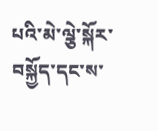པའི་མེ་ལྕེ་སྐོར་བསྐྱོད་དང་ས་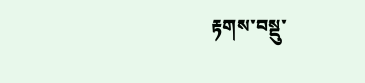རྟགས་བསྡུ་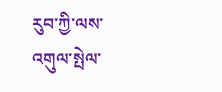རུབ་ཀྱི་ལས་འགུལ་སྤེལ་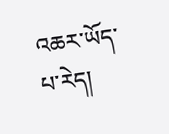འཆར་ཡོད་པ་རེད།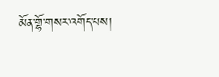མོན་གྷོ་གསར་འགོད་པས།